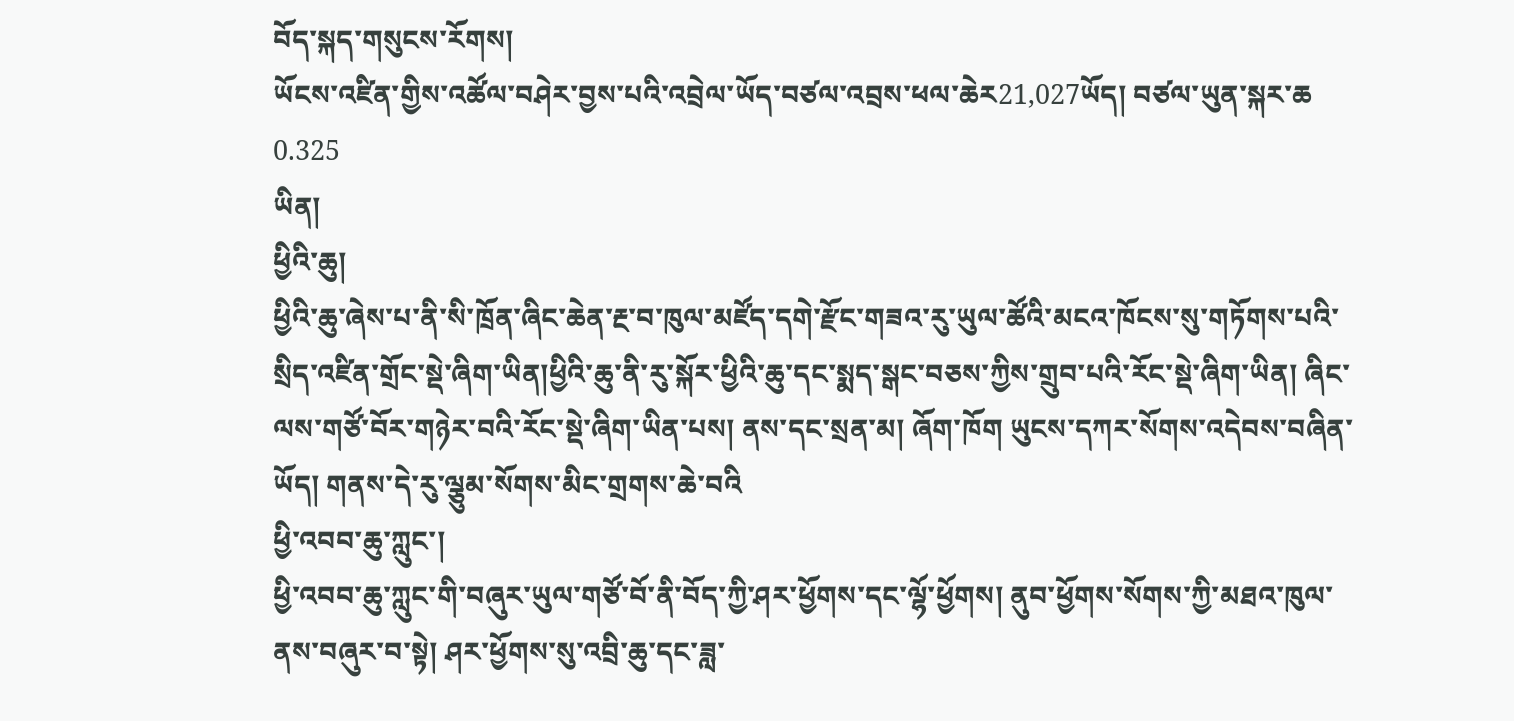བོད་སྐད་གསུངས་རོགས།
ཡོངས་འཛིན་གྱིས་འཚོལ་བཤེར་བྱས་པའི་འབྲེལ་ཡོད་བཙལ་འབྲས་ཕལ་ཆེར21,027ཡོད། བཙལ་ཡུན་སྐར་ཆ 0.325
ཡིན།
ཕྱིའི་ཆུ།
ཕྱིའི་ཆུ་ཞེས་པ་ནི་སི་ཁྲོན་ཞིང་ཆེན་རྔ་བ་ཁུལ་མཛོད་དགེ་རྫོང་གཟའ་རུ་ཡུལ་ཚོའི་མངའ་ཁོངས་སུ་གཏོགས་པའི་སྲིད་འཛིན་གྲོང་སྡེ་ཞིག་ཡིན།ཕྱིའི་ཆུ་ནི་རུ་སྐོར་ཕྱིའི་ཆུ་དང་སྨད་སྒང་བཅས་ཀྱིས་གྲུབ་པའི་རོང་སྡེ་ཞིག་ཡིན། ཞིང་ལས་གཙོ་བོར་གཉེར་བའི་རོང་སྡེ་ཞིག་ཡིན་པས། ནས་དང་སྲན་མ། ཞོག་ཁོག ཡུངས་དཀར་སོགས་འདེབས་བཞིན་ཡོད། གནས་དེ་རུ་ལྕུམ་སོགས་མིང་གྲགས་ཆེ་བའི
ཕྱི་འབབ་ཆུ་ཀླུང་།
ཕྱི་འབབ་ཆུ་ཀླུང་གི་བཞུར་ཡུལ་གཙོ་བོ་ནི་བོད་ཀྱི་ཤར་ཕྱོགས་དང་ལྷོ་ཕྱོགས། ནུབ་ཕྱོགས་སོགས་ཀྱི་མཐའ་ཁུལ་ནས་བཞུར་བ་སྟེ། ཤར་ཕྱོགས་སུ་འབྲི་ཆུ་དང་ཟླ་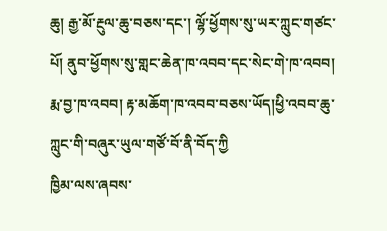ཆུ། རྒྱ་མོ་རྔུལ་ཆུ་བཅས་དང་། ལྷོ་ཕྱོགས་སུ་ཡར་ཀླུང་གཙང་པོ། ནུབ་ཕྱོགས་སུ་གླང་ཆེན་ཁ་འབབ་དང་སེང་གེ་ཁ་འབབ། རྨ་བྱ་ཁ་འབབ། རྟ་མཆོག་ཁ་འབབ་བཅས་ཡོད།ཕྱི་འབབ་ཆུ་ཀླུང་གི་བཞུར་ཡུལ་གཙོ་བོ་ནི་བོད་ཀྱི
ཁྱིམ་ལས་ཞབས་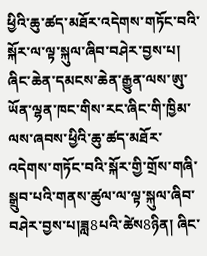ཕྱིའི་ཆུ་ཚད་མཐོར་འདེགས་གཏོང་བའི་སྐོར་ལ་ལྟ་སྐུལ་ཞིབ་བཤེར་བྱས་པ།
ཞིང་ཆེན་དམངས་ཆེན་རྒྱུན་ལས་ཨུ་ཡོན་ལྷན་ཁང་གིས་རང་ཞིང་གི་ཁྱིམ་ལས་ཞབས་ཕྱིའི་ཆུ་ཚད་མཐོར་འདེགས་གཏོང་བའི་སྐོར་གྱི་གྲོས་གཞི་སྒྲུབ་པའི་གནས་ཚུལ་ལ་ལྟ་སྐུལ་ཞིབ་བཤེར་བྱས་པ།ཟླ8པའི་ཚེས8ཉིན། ཞིང་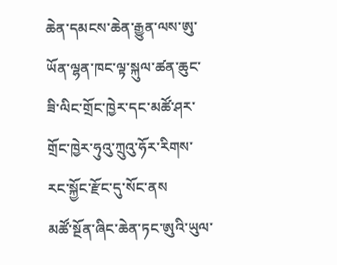ཆེན་དམངས་ཆེན་རྒྱུན་ལས་ཨུ་ཡོན་ལྷན་ཁང་ལྟ་སྐུལ་ཚན་ཆུང་ཟི་ལིང་གྲོང་ཁྱེར་དང་མཚོ་ཤར་གྲོང་ཁྱེར་ཧུའུ་ཀྲུའུ་ཧོར་རིགས་རང་སྐྱོང་རྫོང་དུ་སོང་ནས
མཚོ་སྔོན་ཞིང་ཆེན་ཏང་ཨུའི་ཡུལ་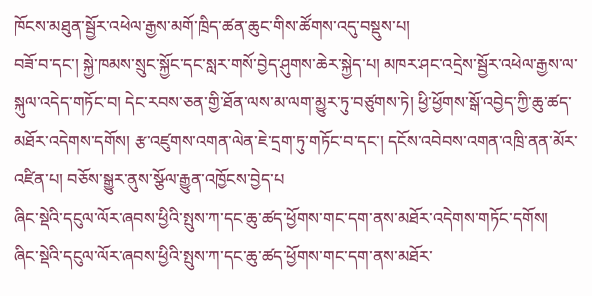ཁོངས་མཐུན་སྦྱོར་འཕེལ་རྒྱས་མགོ་ཁྲིད་ཚན་ཆུང་གིས་ཚོགས་འདུ་བསྡུས་པ།
བཟོ་བ་དང་། སྐྱེ་ཁམས་སྲུང་སྐྱོང་དང་སླར་གསོ་བྱེད་ཤུགས་ཆེར་སྐྱེད་པ། མཁར་ཤང་འདྲེས་སྦྱོར་འཕེལ་རྒྱས་ལ་སྐུལ་འདེད་གཏོང་བ། དེང་རབས་ཅན་གྱི་ཐོན་ལས་མ་ལག་མྱུར་ཏུ་བཙུགས་ཏེ། ཕྱི་ཕྱོགས་སྒོ་འབྱེད་ཀྱི་ཆུ་ཚད་མཐོར་འདེགས་དགོས། རྩ་འཛུགས་འགན་ལེན་ཇེ་དྲག་ཏུ་གཏོང་བ་དང་། དངོས་འབེབས་འགན་འཁྲི་ནན་མོར་འཛིན་པ། བཅོས་སྒྱུར་ནུས་སྩོལ་རྒྱུན་འཁྱོངས་བྱེད་པ
ཞིང་སྡེའི་དངུལ་ལོར་ཞབས་ཕྱིའི་སྤུས་ཀ་དང་ཆུ་ཚད་ཕྱོགས་གང་དག་ནས་མཐོར་འདེགས་གཏོང་དགོས།
ཞིང་སྡེའི་དངུལ་ལོར་ཞབས་ཕྱིའི་སྤུས་ཀ་དང་ཆུ་ཚད་ཕྱོགས་གང་དག་ནས་མཐོར་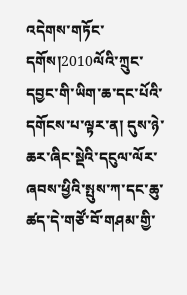འདེགས་གཏོང་དགོས།2010ལོའི་ཀྲུང་དབྱང་གི་ཡིག་ཆ་དང་པོའི་དགོངས་པ་ལྟར་ན། དུས་ཉེ་ཆར་ཞིང་སྡེའི་དངུལ་ལོར་ཞབས་ཕྱིའི་སྤུས་ཀ་དང་ཆུ་ཚད་དེ་གཙོ་བོ་གཤམ་གྱི་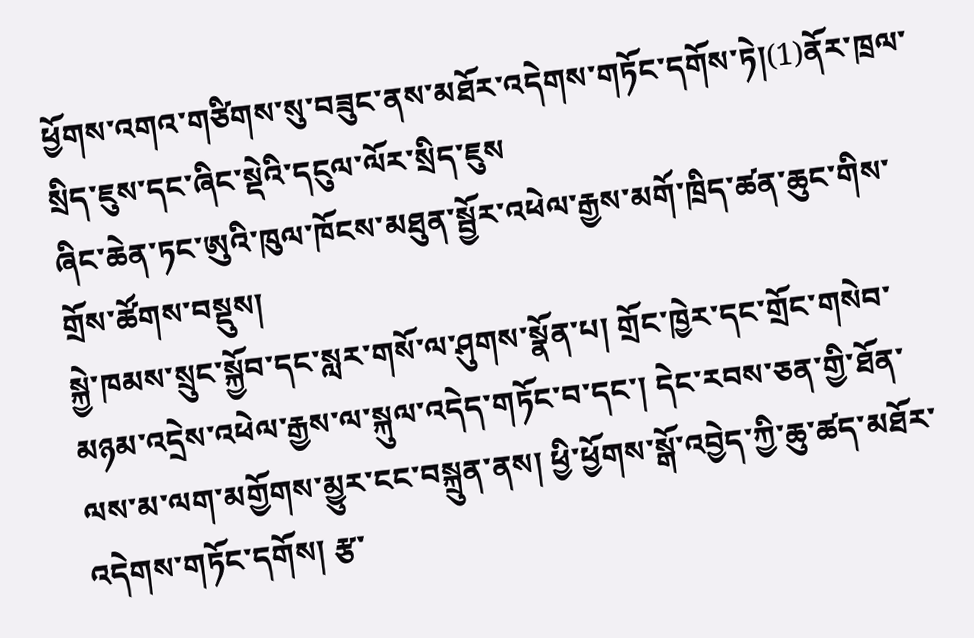ཕྱོགས་འགའ་གཙིགས་སུ་བཟུང་ནས་མཐོར་འདེགས་གཏོང་དགོས་ཏེ།(1)ནོར་ཁྲལ་སྲིད་ཇུས་དང་ཞིང་སྡེའི་དངུལ་ལོར་སྲིད་ཇུས
ཞིང་ཆེན་ཏང་ཨུའི་ཁུལ་ཁོངས་མཐུན་སྦྱོར་འཕེལ་རྒྱས་མགོ་ཁྲིད་ཚན་ཆུང་གིས་གྲོས་ཚོགས་བསྡུས།
སྐྱེ་ཁམས་སྲུང་སྐྱོབ་དང་སླར་གསོ་ལ་ཤུགས་སྣོན་པ། གྲོང་ཁྱེར་དང་གྲོང་གསེབ་མཉམ་འདྲེས་འཕེལ་རྒྱས་ལ་སྐུལ་འདེད་གཏོང་བ་དང་། དེང་རབས་ཅན་གྱི་ཐོན་ལས་མ་ལག་མགྱོགས་མྱུར་ངང་བསྐྲུན་ནས། ཕྱི་ཕྱོགས་སྒོ་འབྱེད་ཀྱི་ཆུ་ཚད་མཐོར་འདེགས་གཏོང་དགོས། རྩ་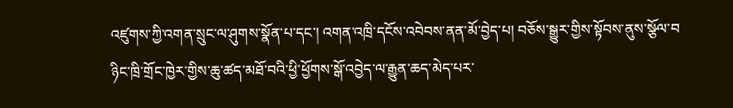འཛུགས་ཀྱི་འགན་སྲུང་ལ་ཤུགས་སྣོན་པ་དང་། འགན་འཁྲི་དངོས་འབེབས་ནན་མོ་བྱེད་པ། བཅོས་སྒྱུར་གྱིས་སྟོབས་ནུས་སྩོལ་བ
ཉིང་ཁྲི་གྲོང་ཁྱེར་གྱིས་ཆུ་ཚད་མཐོ་བའི་ཕྱི་ཕྱོགས་སྒོ་འབྱེད་ལ་རྒྱུན་ཆད་མེད་པར་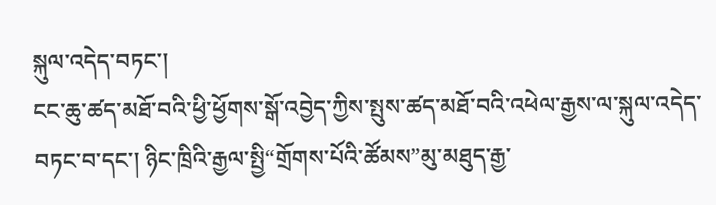སྐུལ་འདེད་བཏང་།
ངང་ཆུ་ཚད་མཐོ་བའི་ཕྱི་ཕྱོགས་སྒོ་འབྱེད་ཀྱིས་སྤུས་ཚད་མཐོ་བའི་འཕེལ་རྒྱས་ལ་སྐུལ་འདེད་བཏང་བ་དང་། ཉིང་ཁྲིའི་རྒྱལ་སྤྱི“གྲོགས་པོའི་ཚོམས”མུ་མཐུད་རྒྱ་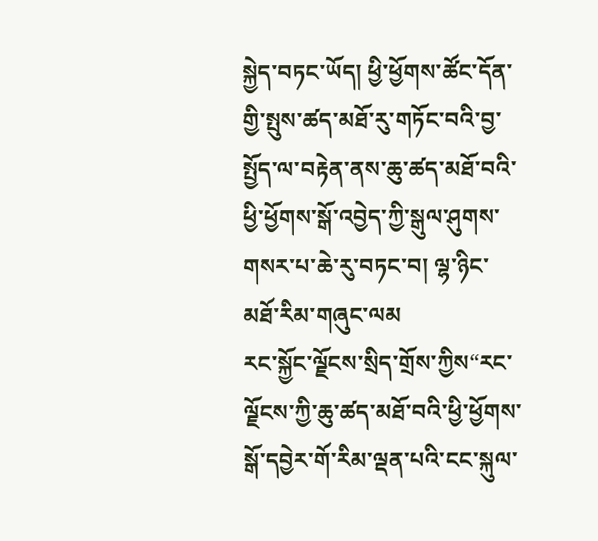སྐྱེད་བཏང་ཡོད། ཕྱི་ཕྱོགས་ཚོང་དོན་གྱི་སྤུས་ཚད་མཐོ་རུ་གཏོང་བའི་བྱ་སྤྱོད་ལ་བརྟེན་ནས་ཆུ་ཚད་མཐོ་བའི་ཕྱི་ཕྱོགས་སྒོ་འབྱེད་ཀྱི་སྒུལ་ཤུགས་གསར་པ་ཆེ་རུ་བཏང་བ། ལྷ་ཉིང་མཐོ་རིམ་གཞུང་ལམ
རང་སྐྱོང་ལྗོངས་སྲིད་གྲོས་ཀྱིས“རང་ལྗོངས་ཀྱི་ཆུ་ཚད་མཐོ་བའི་ཕྱི་ཕྱོགས་སྒོ་དབྱེར་གོ་རིམ་ལྡན་པའི་ངང་སྐུལ་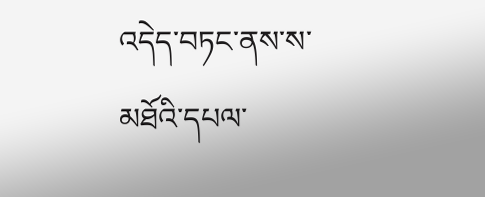འདེད་བཏང་ནས་ས་མཐོའི་དཔལ་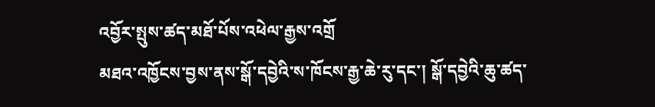འབྱོར་སྤུས་ཚད་མཐོ་པོས་འཕེལ་རྒྱས་འགྲོ
མཐའ་འཁྱོངས་བྱས་ནས་སྒོ་དབྱེའི་ས་ཁོངས་རྒྱ་ཆེ་རུ་དང་། སྒོ་དབྱེའི་ཆུ་ཚད་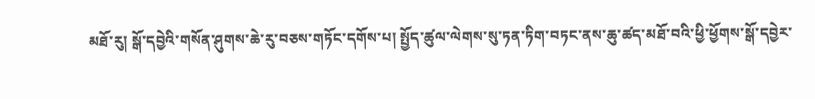མཐོ་རུ། སྒོ་དབྱེའི་གསོན་ཤུགས་ཆེ་རུ་བཅས་གཏོང་དགོས་པ། སྤྱོད་ཚུལ་ལེགས་སུ་ཏན་ཏིག་བཏང་ནས་ཆུ་ཚད་མཐོ་བའི་ཕྱི་ཕྱོགས་སྒོ་དབྱེར་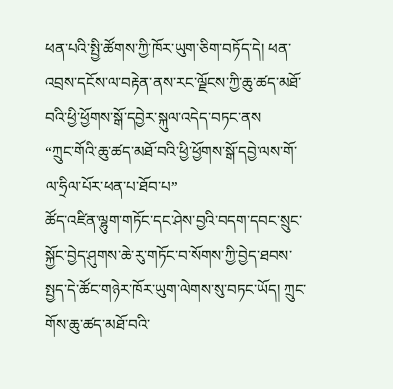ཕན་པའི་སྤྱི་ཚོགས་ཀྱི་ཁོར་ཡུག་ཅིག་བཏོད་དེ། ཕན་འབྲས་དངོས་ལ་བརྟེན་ནས་རང་ལྗོངས་ཀྱི་ཆུ་ཚད་མཐོ་བའི་ཕྱི་ཕྱོགས་སྒོ་དབྱེར་སྐུལ་འདེད་བཏང་ནས
“ཀྲུང་གོའི་ཆུ་ཚད་མཐོ་བའི་ཕྱི་ཕྱོགས་སྒོ་དབྱེ་ལས་གོ་ལ་ཧྲིལ་པོར་ཕན་པ་ཐོབ་པ”
ཚོད་འཛིན་ལྷུག་གཏོང་དང་ཤེས་བྱའི་བདག་དབང་སྲུང་སྐྱོང་བྱེད་ཤུགས་ཆེ་རུ་གཏོང་བ་སོགས་ཀྱི་བྱེད་ཐབས་སྤྱད་དེ་ཚོང་གཉེར་ཁོར་ཡུག་ལེགས་སུ་བཏང་ཡོད། ཀྲུང་གོས་ཆུ་ཚད་མཐོ་བའི་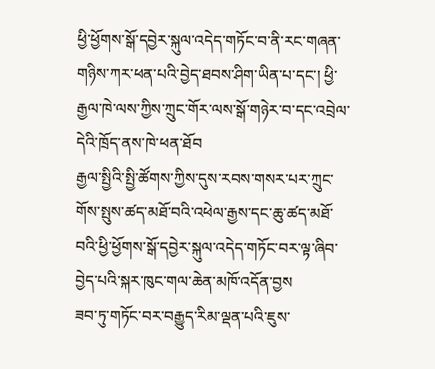ཕྱི་ཕྱོགས་སྒོ་དབྱེར་སྐུལ་འདེད་གཏོང་བ་ནི་རང་གཞན་གཉིས་ཀར་ཕན་པའི་བྱེད་ཐབས་ཤིག་ཡིན་པ་དང་། ཕྱི་རྒྱལ་ཁེ་ལས་ཀྱིས་ཀྲུང་གོར་ལས་སྒོ་གཉེར་བ་དང་འབྲེལ་དེའི་ཁྲོད་ནས་ཁེ་ཕན་ཐོབ
རྒྱལ་སྤྱིའི་སྤྱི་ཚོགས་ཀྱིས་དུས་རབས་གསར་པར་ཀྲུང་གོས་སྤུས་ཚད་མཐོ་བའི་འཕེལ་རྒྱས་དང་ཆུ་ཚད་མཐོ་བའི་ཕྱི་ཕྱོགས་སྒོ་དབྱེར་སྐུལ་འདེད་གཏོང་བར་ལྟ་ཞིབ་བྱེད་པའི་སྐར་ཁུང་གལ་ཆེན་མཁོ་འདོན་བྱས
ཟབ་ཏུ་གཏོང་བར་བརྒྱུད་རིམ་ལྡན་པའི་ཇུས་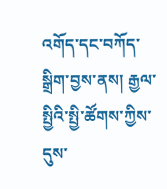འགོད་དང་བཀོད་སྒྲིག་བྱས་ནས། རྒྱལ་སྤྱིའི་སྤྱི་ཚོགས་ཀྱིས་དུས་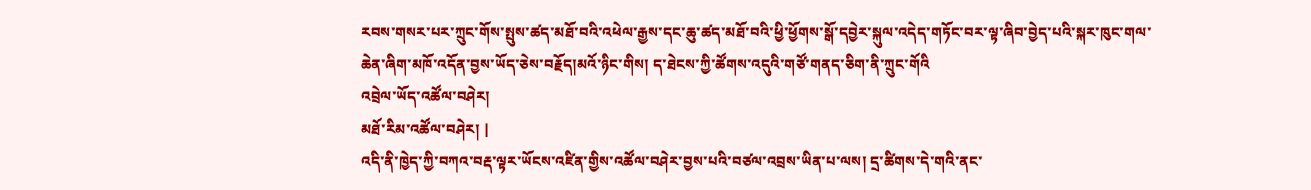རབས་གསར་པར་ཀྲུང་གོས་སྤུས་ཚད་མཐོ་བའི་འཕེལ་རྒྱས་དང་ཆུ་ཚད་མཐོ་བའི་ཕྱི་ཕྱོགས་སྒོ་དབྱེར་སྐུལ་འདེད་གཏོང་བར་ལྟ་ཞིབ་བྱེད་པའི་སྐར་ཁུང་གལ་ཆེན་ཞིག་མཁོ་འདོན་བྱས་ཡོད་ཅེས་བརྗོད།མའོ་ཉིང་གིས། ད་ཐེངས་ཀྱི་ཚོགས་འདུའི་གཙོ་གནད་ཅིག་ནི་ཀྲུང་གོའི
འབྲེལ་ཡོད་འཚོལ་བཤེར།
མཐོ་རིམ་འཚོལ་བཤེར། |
འདི་ནི་ཁྱེད་ཀྱི་བཀའ་བརྡ་ལྟར་ཡོངས་འཛིན་གྱིས་འཚོལ་བཤེར་བྱས་པའི་བཙལ་འབྲས་ཡིན་པ་ལས། དྲ་ཚིགས་དེ་གའི་ནང་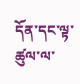དོན་དང་ལྟ་ཚུལ་ལ་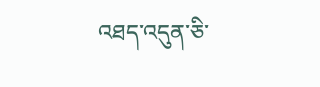འཐད་འདུན་ཅི་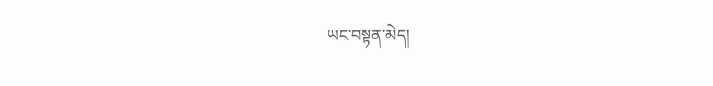ཡང་བསྟན་མེད།